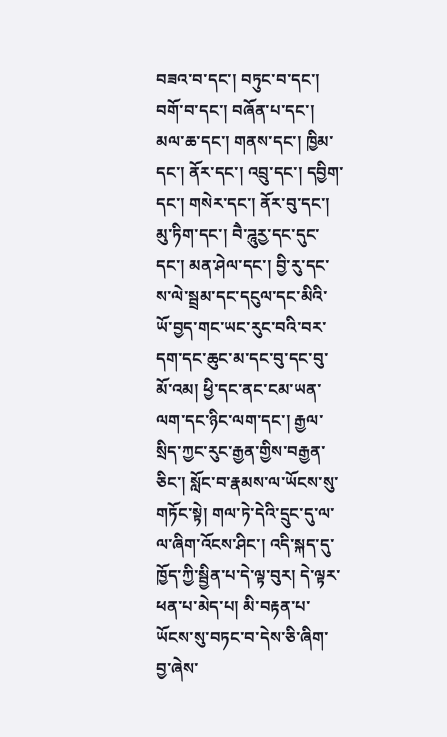བཟའ་བ་དང་། བཏུང་བ་དང་། བགོ་བ་དང་། བཞོན་པ་དང་། མལ་ཆ་དང་། གནས་དང་། ཁྱིམ་དང་། ནོར་དང་། འབྲུ་དང་། དབྱིག་དང་། གསེར་དང་། ནོར་བུ་དང་། མུ་ཏིག་དང་། བཻ་ཌཱུརྱ་དང་དུང་དང་། མན་ཤེལ་དང་། བྱི་རུ་དང་ས་ལེ་སྦྲམ་དང་དངུལ་དང་མིའི་ཡོ་བྱད་གང་ཡང་རུང་བའི་བར་དག་དང་ཆུང་མ་དང་བུ་དང་བུ་མོ་འམ། ཕྱི་དང་ནང་ངམ་ཡན་ལག་དང་ཉིང་ལག་དང་། རྒྱལ་སྲིད་ཀྱང་རུང་རྒྱན་གྱིས་བརྒྱན་ཅིང་། སློང་བ་རྣམས་ལ་ཡོངས་སུ་གཏོང་སྟེ། གལ་ཏེ་དེའི་དྲུང་དུ་ལ་ལ་ཞིག་འོངས་ཤིང་། འདི་སྐད་དུ་ཁྱོད་ཀྱི་སྦྱིན་པ་དེ་ལྟ་བུར། དེ་ལྟར་ཕན་པ་མེད་པ། མི་བརྟན་པ་ཡོངས་སུ་བཏང་བ་དེས་ཅི་ཞིག་བྱ་ཞེས་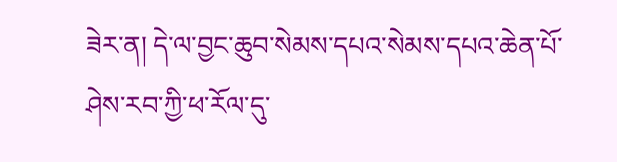ཟེར་ན། དེ་ལ་བྱང་ཆུབ་སེམས་དཔའ་སེམས་དཔའ་ཆེན་པོ་ཤེས་རབ་ཀྱི་ཕ་རོལ་དུ་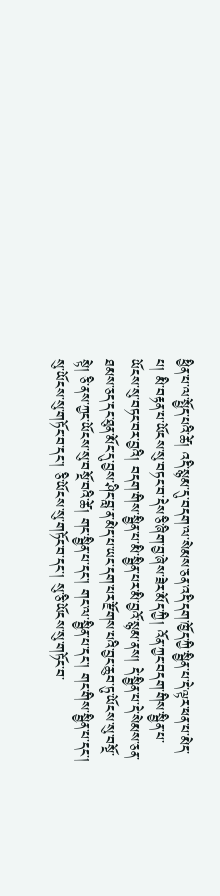ཕྱིན་པ་ལ་སྤྱོད་པའི་ཚེ། འདི་སྙམ་དུ་བདག་ལ་སེམས་ཅན་འདི་དག་ཁྱོད་ཀྱི་སྦྱིན་པ་དེ་ལྟར་ཕན་པ་མེད་པ། མི་བརྟན་པ་ཡོངས་སུ་བཏང་བ་དེས་ཅི་ཞིག་བྱ་ཞེས་ཟེར་མོད་ཀྱི། འོན་ཀྱང་བདག་གིས་སྦྱིན་པ་ཡོངས་སུ་བཏང་བར་བྱའི། བདག་གིས་སྦྱིན་པ་མི་སྦྱིན་པར་མི་བྱའོ་སྙམ་ནས། དེ་སྦྱིན་པ་དེ་སེམས་ཅན་ཐམས་ཅད་དང་ཐུན་མོང་དུ་བྱས་ཤིང་བླ་ན་མེད་པ་ཡང་དག་པར་རྫོགས་པའི་བྱང་ཆུབ་ཏུ་ཡོངས་སུ་བསྔོ་སྟེ། ཅི་ནས་ཀྱང་ཡོངས་སུ་བསྔོ་བའི་ཚེ། གང་སྦྱིན་པ་དང་། གང་ལ་སྦྱིན་པ་དང་། གང་གིས་སྦྱིན་པ་དང་། སུ་ཡོངས་སུ་གཏོང་བ་དང་། ཅི་ཡོངས་སུ་གཏོང་བ་དང་། སུ་ཅི་ཡོངས་སུ་གཏོང་བ་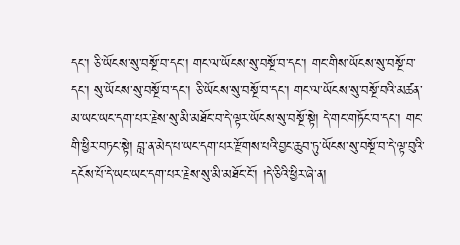དང་། ཅི་ཡོངས་སུ་བསྔོ་བ་དང་། གང་ལ་ཡོངས་སུ་བསྔོ་བ་དང་། གང་གིས་ཡོངས་སུ་བསྔོ་བ་དང་། སུ་ཡོངས་སུ་བསྔོ་བ་དང་། ཅི་ཡོངས་སུ་བསྔོ་བ་དང་། གང་ལ་ཡོངས་སུ་བསྔོ་བའི་མཚན་མ་ཡང་ཡང་དག་པར་རྗེས་སུ་མི་མཐོང་བ་དེ་ལྟར་ཡོངས་སུ་བསྔོ་སྟེ། དེ་གང་གཏོང་བ་དང་། གང་གི་ཕྱིར་བཏང་སྟེ། བླ་ན་མེད་པ་ཡང་དག་པར་རྫོགས་པའི་བྱང་ཆུབ་ཏུ་ཡོངས་སུ་བསྔོ་བ་དེ་ལྟ་བུའི་དངོས་པོ་དེ་ཡང་ཡང་དག་པར་རྗེས་སུ་མི་མཐོང་ངོ་། །དེ་ཅིའི་ཕྱིར་ཞེ་ན།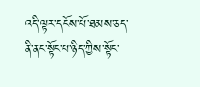འདི་ལྟར་དངོས་པོ་ཐམས་ཅད་ནི་ནང་སྟོང་པ་ཉིད་ཀྱིས་སྟོང་